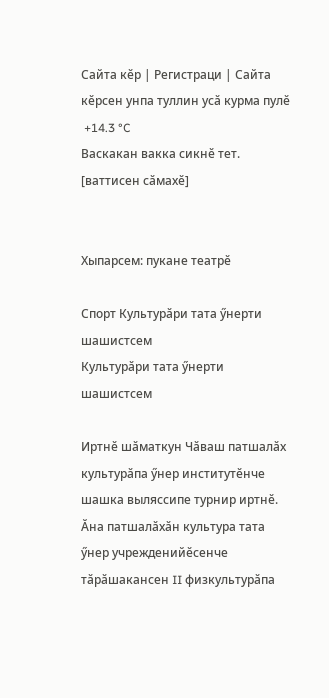Сайта кӗр | Регистраци | Сайта кӗрсен унпа туллин усӑ курма пулӗ
 +14.3 °C
Васкакан вакка сикнӗ тет.
[ваттисен сӑмахӗ]


Хыпарсем: пукане театрӗ

Спорт Культурӑри тата ӳнерти шашистсем
Культурӑри тата ӳнерти шашистсем

Иртнӗ шӑматкун Чӑваш патшалӑх культурӑпа ӳнер институтӗнче шашка выляссипе турнир иртнӗ. Ӑна патшалӑхӑн культура тата ӳнер учрежденийӗсенче тӑрӑшакансен II физкультурӑпа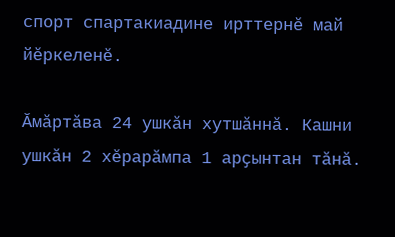спорт спартакиадине ирттернӗ май йӗркеленӗ.

Ӑмӑртӑва 24 ушкӑн хутшӑннӑ. Кашни ушкӑн 2 хӗрарӑмпа 1 арҫынтан тӑнӑ.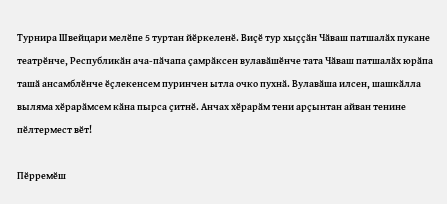Турнира Швейцари мелӗпе 5 туртан йӗркеленӗ. Виҫӗ тур хыҫҫӑн Чӑваш патшалӑх пукане театрӗнче, Республикӑн ача-пӑчапа ҫамрӑксен вулавӑшӗнче тата Чӑваш патшалӑх юрӑпа ташӑ ансамблӗнче ӗҫлекенсем пуринчен ытла очко пухнӑ. Вулавӑша илсен, шашкӑлла выляма хӗрарӑмсем кӑна пырса ҫитнӗ. Анчах хӗрарӑм тени арҫынтан айван тенине пӗлтермест вӗт!

Пӗрремӗш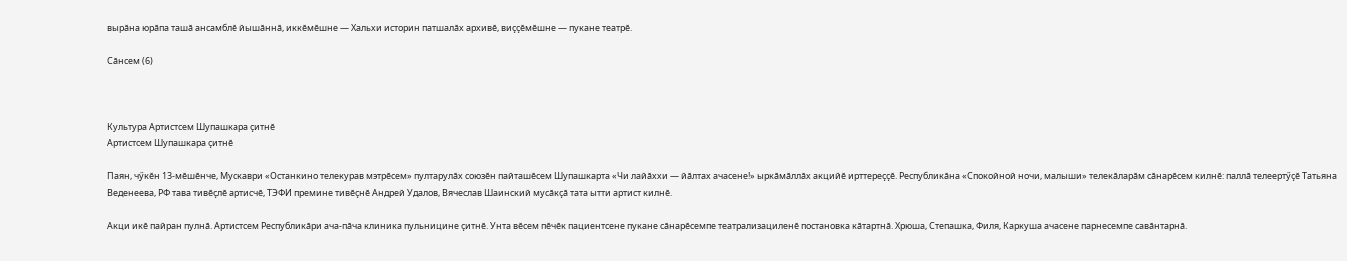вырӑна юрӑпа ташӑ ансамблӗ йышӑннӑ, иккӗмӗшне — Хальхи историн патшалӑх архивӗ, виҫҫӗмӗшне — пукане театрӗ.

Сӑнсем (6)



Культура Артистсем Шупашкара ҫитнӗ
Артистсем Шупашкара ҫитнӗ

Паян, чӳкӗн 13-мӗшӗнче, Мускаври «Останкино телекурав мэтрӗсем» пултарулӑх союзӗн пайташӗсем Шупашкарта «Чи лайӑххи — йӑлтах ачасене!» ыркӑмӑллӑх акцийӗ ирттереҫҫӗ. Республикӑна «Спокойной ночи, малыши» телекӑларӑм сӑнарӗсем килнӗ: паллӑ телеертӳҫӗ Татьяна Веденеева, РФ тава тивӗҫлӗ артисчӗ, ТЭФИ премине тивӗҫнӗ Андрей Удалов, Вячеслав Шаинский мусӑкҫӑ тата ытти артист килнӗ.

Акци икӗ пайран пулнӑ. Артистсем Республикӑри ача-пӑча клиника пульницине ҫитнӗ. Унта вӗсем пӗчӗк пациентсене пукане сӑнарӗсемпе театрализациленӗ постановка кӑтартнӑ. Хрюша, Степашка, Филя, Каркуша ачасене парнесемпе савӑнтарнӑ.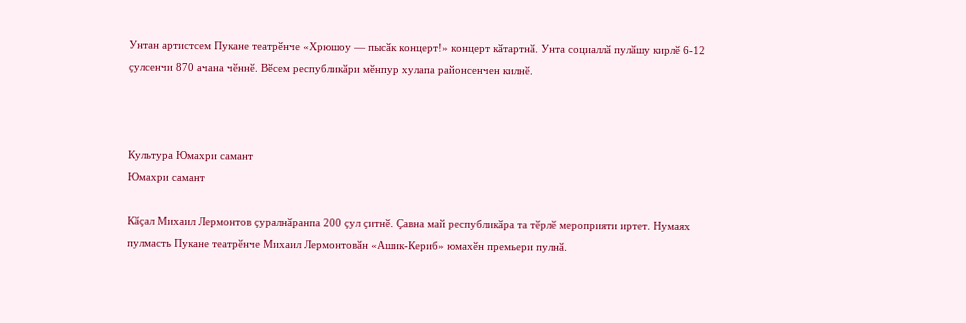Унтан артистсем Пукане театрӗнче «Хрюшоу — пысӑк концерт!» концерт кӑтартнӑ. Унта социаллӑ пулӑшу кирлӗ 6-12 ҫулсенчи 870 ачана чӗннӗ. Вӗсем республикӑри мӗнпур хулапа районсенчен килнӗ.



Культура Юмахри самант
Юмахри самант

Кӑҫал Михаил Лермонтов ҫуралнӑранпа 200 ҫул ҫитнӗ. Ҫавна май республикӑра та тӗрлӗ мероприяти иртет. Нумаях пулмасть Пукане театрӗнче Михаил Лермонтовӑн «Ашик-Кериб» юмахӗн премьери пулнӑ.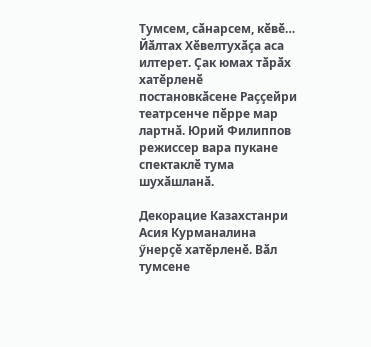Тумсем, сӑнарсем, кӗвӗ… Йӑлтах Хӗвелтухӑҫа аса илтерет. Ҫак юмах тӑрӑх хатӗрленӗ постановкӑсене Раҫҫейри театрсенче пӗрре мар лартнӑ. Юрий Филиппов режиссер вара пукане спектаклӗ тума шухӑшланӑ.

Декорацие Казахстанри Асия Курманалина ӳнерҫӗ хатӗрленӗ. Вӑл тумсене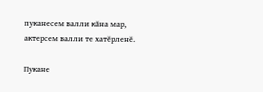пуканесем валли кӑна мар, актерсем валли те хатӗрленӗ.

Пукане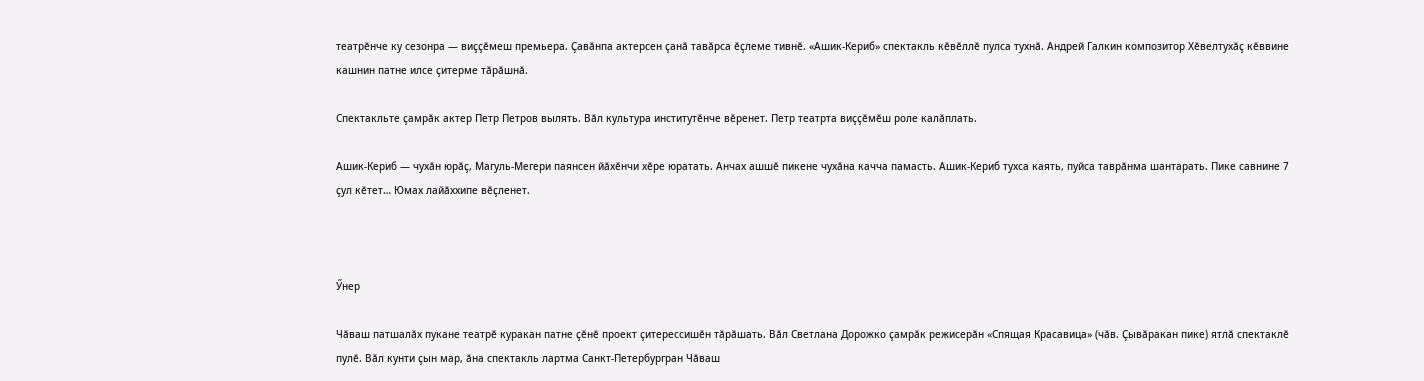театрӗнче ку сезонра — виҫҫӗмеш премьера. Ҫавӑнпа актерсен ҫанӑ тавӑрса ӗҫлеме тивнӗ. «Ашик-Кериб» спектакль кӗвӗллӗ пулса тухнӑ. Андрей Галкин композитор Хӗвелтухӑҫ кӗввине кашнин патне илсе ҫитерме тӑрӑшнӑ.

Спектакльте ҫамрӑк актер Петр Петров вылять. Вӑл культура институтӗнче вӗренет. Петр театрта виҫҫӗмӗш роле калӑплать.

Ашик-Кериб — чухӑн юрӑҫ, Магуль-Мегери паянсен йӑхӗнчи хӗре юратать. Анчах ашшӗ пикене чухӑна качча памасть. Ашик-Кериб тухса каять, пуйса таврӑнма шантарать. Пике савнине 7 ҫул кӗтет… Юмах лайӑххипе вӗҫленет.



Ӳнер

Чӑваш патшалӑх пукане театрӗ куракан патне ҫӗнӗ проект ҫитерессишӗн тӑрӑшать. Вӑл Светлана Дорожко ҫамрӑк режисерӑн «Спящая Красавица» (чӑв. Ҫывӑракан пике) ятлӑ спектаклӗ пулӗ. Вӑл кунти ҫын мар, ӑна спектакль лартма Санкт-Петербургран Чӑваш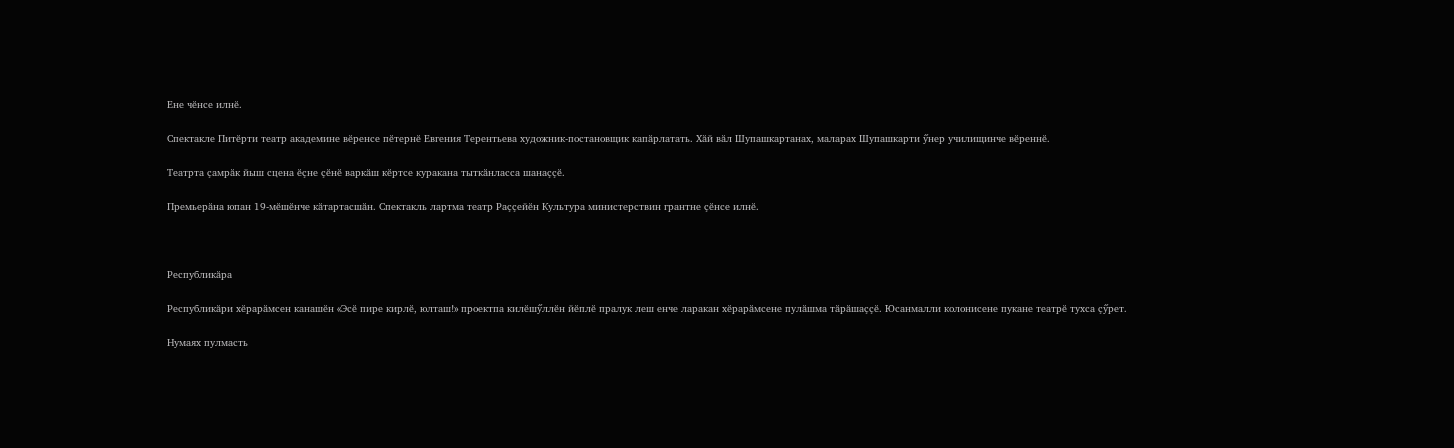Ене чӗнсе илнӗ.

Спектакле Питӗрти театр академине вӗренсе пӗтернӗ Евгения Терентьева художник-постановщик капӑрлатать. Хӑй вӑл Шупашкартанах, маларах Шупашкарти ӳнер училищинче вӗреннӗ.

Театрта ҫамрӑк йыш сцена ӗҫне ҫӗнӗ варкӑш кӗртсе куракана тыткӑнласса шанаҫҫӗ.

Премьерӑна юпан 19-мӗшӗнче кӑтартасшӑн. Спектакль лартма театр Раҫҫейӗн Культура министерствин грантне ҫӗнсе илнӗ.



Республикӑра

Республикӑри хӗрарӑмсен канашӗн «Эсӗ пире кирлӗ, юлташ!» проектпа килӗшӳллӗн йӗплӗ пралук леш енче ларакан хӗрарӑмсене пулӑшма тӑрӑшаҫҫӗ. Юсанмалли колонисене пукане театрӗ тухса ҫӳрет.

Нумаях пулмасть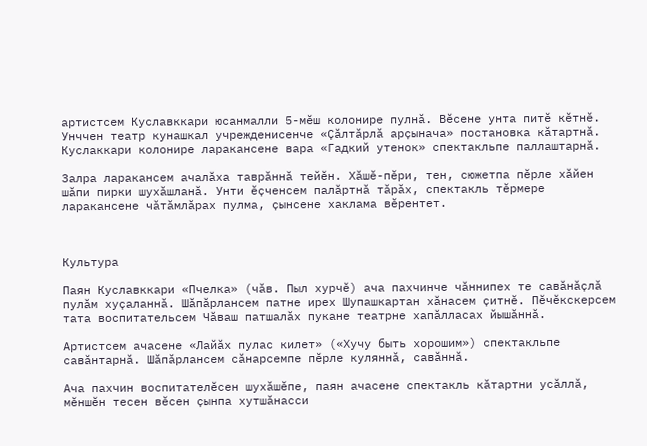артистсем Куславккари юсанмалли 5-мӗш колонире пулнӑ. Вӗсене унта питӗ кӗтнӗ. Унччен театр кунашкал учрежденисенче «Ҫӑлтӑрлӑ арҫынача» постановка кӑтартнӑ. Куслаккари колонире ларакансене вара «Гадкий утенок» спектакльпе паллаштарнӑ.

Залра ларакансем ачалӑха таврӑннӑ тейӗн. Хӑшӗ-пӗри, тен, сюжетпа пӗрле хӑйен шӑпи пирки шухӑшланӑ. Унти ӗҫченсем палӑртнӑ тӑрӑх, спектакль тӗрмере ларакансене чӑтӑмлӑрах пулма, ҫынсене хаклама вӗрентет.



Культура

Паян Куславккари «Пчелка» (чӑв. Пыл хурчӗ) ача пахчинче чӑннипех те савӑнӑҫлӑ пулӑм хуҫаланнӑ. Шӑпӑрлансем патне ирех Шупашкартан хӑнасем ҫитнӗ. Пӗчӗкскерсем тата воспитательсем Чӑваш патшалӑх пукане театрне хапӑлласах йышӑннӑ.

Артистсем ачасене «Лайӑх пулас килет» («Хучу быть хорошим») спектакльпе савӑнтарнӑ. Шӑпӑрлансем сӑнарсемпе пӗрле куляннӑ, савӑннӑ.

Ача пахчин воспитателӗсен шухӑшӗпе, паян ачасене спектакль кӑтартни усӑллӑ, мӗншӗн тесен вӗсен ҫынпа хутшӑнасси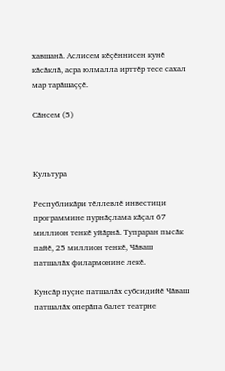хавшанӑ. Аслисем кӗҫӗннисен кунӗ кӑсӑклӑ, асра юлмалла ирттӗр тесе сахал мар тарӑшаҫҫӗ.

Сӑнсем (5)



Культура

Республикӑри тӗллевлӗ инвестици программине пурнӑҫлама кӑҫал 67 миллион тенкӗ уйӑрнӑ. Тупраран пысӑк пайӗ, 25 миллион тенкӗ, Чӑваш патшалӑх филармонине лекӗ.

Кунсӑр пуҫне патшалӑх субсидийӗ Чӑваш патшалӑх оперӑпа балет театрне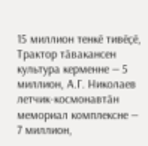15 миллион тенкӗ тивӗҫӗ, Трактор тӑвакансен культура керменне — 5 миллион, А.Г. Николаев летчик-космонавтӑн мемориал комплексне — 7 миллион,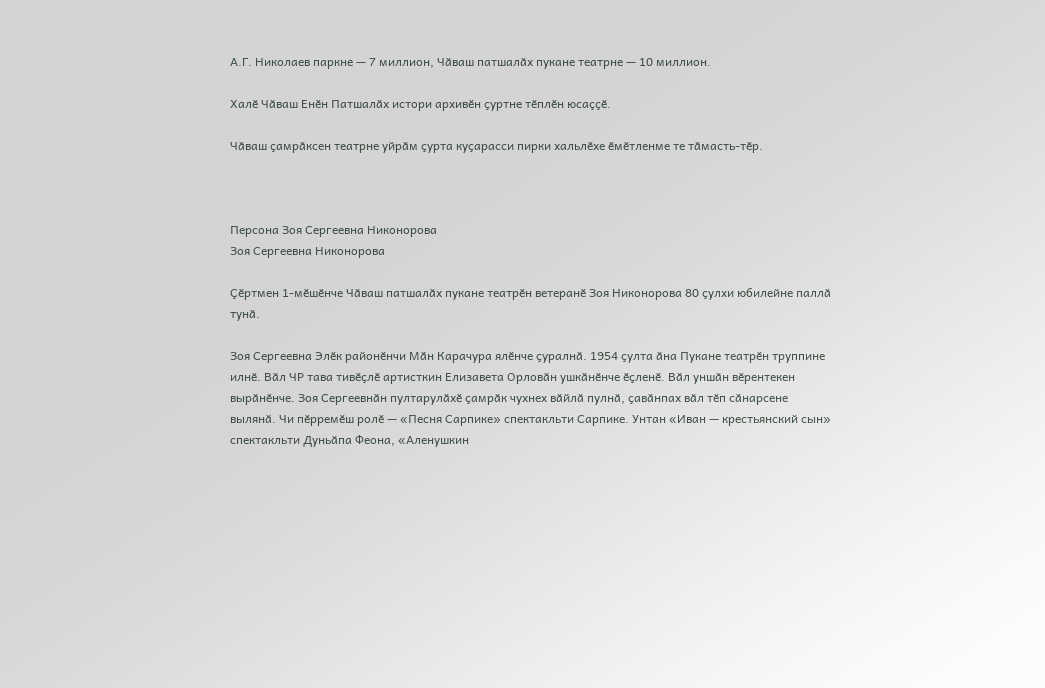А.Г. Николаев паркне — 7 миллион, Чӑваш патшалӑх пукане театрне — 10 миллион.

Халӗ Чӑваш Енӗн Патшалӑх истори архивӗн ҫуртне тӗплӗн юсаҫҫӗ.

Чӑваш ҫамрӑксен театрне уйрӑм ҫурта куҫарасси пирки хальлӗхе ӗмӗтленме те тӑмасть-тӗр.



Персона Зоя Сергеевна Никонорова
Зоя Сергеевна Никонорова

Ҫӗртмен 1-мӗшӗнче Чӑваш патшалӑх пукане театрӗн ветеранӗ Зоя Никонорова 80 ҫулхи юбилейне паллӑ тунӑ.

Зоя Сергеевна Элӗк районӗнчи Мӑн Карачура ялӗнче ҫуралнӑ. 1954 ҫулта ӑна Пукане театрӗн труппине илнӗ. Вӑл ЧР тава тивӗҫлӗ артисткин Елизавета Орловӑн ушкӑнӗнче ӗҫленӗ. Вӑл уншӑн вӗрентекен вырӑнӗнче. Зоя Сергеевнӑн пултарулӑхӗ ҫамрӑк чухнех вӑйлӑ пулнӑ, ҫавӑнпах вӑл тӗп сӑнарсене вылянӑ. Чи пӗрремӗш ролӗ — «Песня Сарпике» спектакльти Сарпике. Унтан «Иван — крестьянский сын» спектакльти Дуньӑпа Феона, «Аленушкин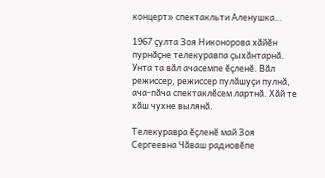концерт» спектакльти Аленушка…

1967 ҫулта Зоя Никонорова хӑйӗн пурнӑҫне телекуравпа ҫыхӑнтарнӑ. Унта та вӑл ачасемпе ӗҫленӗ. Вӑл режиссер, режиссер пулӑшуҫи пулнӑ, ача-пӑча спектаклӗсем лартнӑ. Хӑй те хӑш чухне вылянӑ.

Телекуравра ӗҫленӗ май Зоя Сергеевна Чӑваш радиовӗпе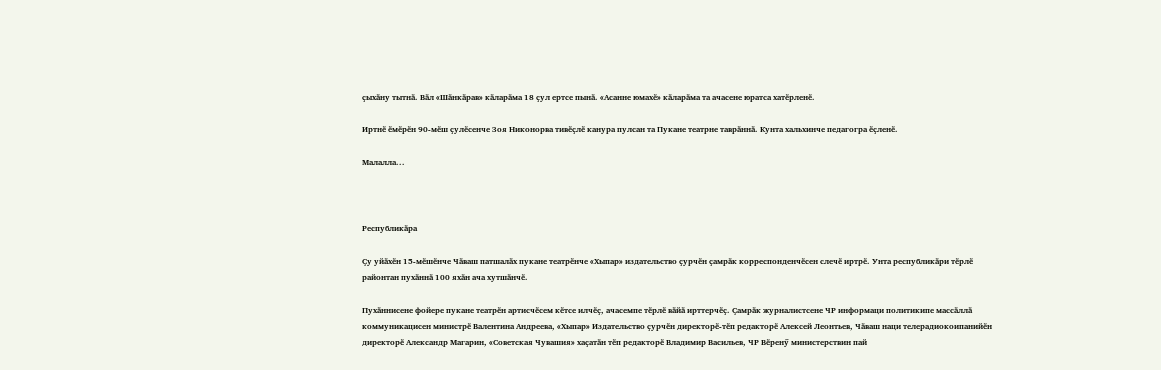ҫыхӑну тытнӑ. Вӑл «Шӑнкӑрав» кӑларӑма 18 ҫул ертсе пынӑ. «Асанне юмахӗ» кӑларӑма та ачасене юратса хатӗрленӗ.

Иртнӗ ӗмӗрӗн 90-мӗш ҫулӗсенче Зоя Никонорва тивӗҫлӗ канура пулсан та Пукане театрне таврӑннӑ. Кунта хальхинче педагогра ӗҫленӗ.

Малалла...



Республикӑра

Ҫу уйӑхӗн 15-мӗшӗнче Чӑваш патшалӑх пукане театрӗнче «Хыпар» издательство ҫурчӗн ҫамрӑк корреспонденчӗсен слечӗ иртрӗ. Унта республикӑри тӗрлӗ районтан пухӑннӑ 100 яхӑн ача хутшӑнчӗ.

Пухӑннисене фойере пукане театрӗн артисчӗсем кӗтсе илчӗҫ, ачасемпе тӗрлӗ вӑйӑ ирттерчӗҫ. Ҫамрӑк журналистсене ЧР информаци политикипе массӑллӑ коммуникацисен министрӗ Валентина Андреева, «Хыпар» Издательство ҫурчӗн директорӗ-тӗп редакторӗ Алексей Леонтьев, Чӑваш наци телерадиокоипанийӗн директорӗ Александр Магарин, «Советская Чувашия» хаҫатӑн тӗп редакторӗ Владимир Васильев, ЧР Вӗренӳ министерствин пай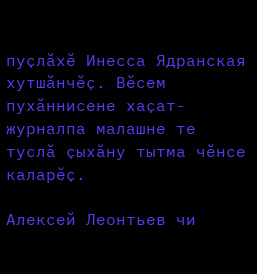пуҫлӑхӗ Инесса Ядранская хутшӑнчӗҫ. Вӗсем пухӑннисене хаҫат-журналпа малашне те туслӑ ҫыхӑну тытма чӗнсе каларӗҫ.

Алексей Леонтьев чи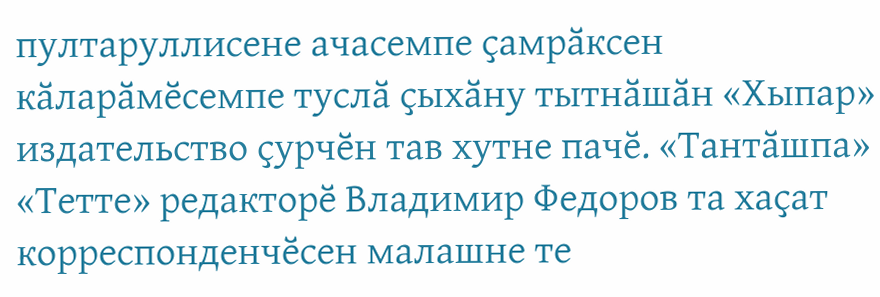пултаруллисене ачасемпе ҫамрӑксен кӑларӑмӗсемпе туслӑ ҫыхӑну тытнӑшӑн «Хыпар» издательство ҫурчӗн тав хутне пачӗ. «Тантӑшпа» «Тетте» редакторӗ Владимир Федоров та хаҫат корреспонденчӗсен малашне те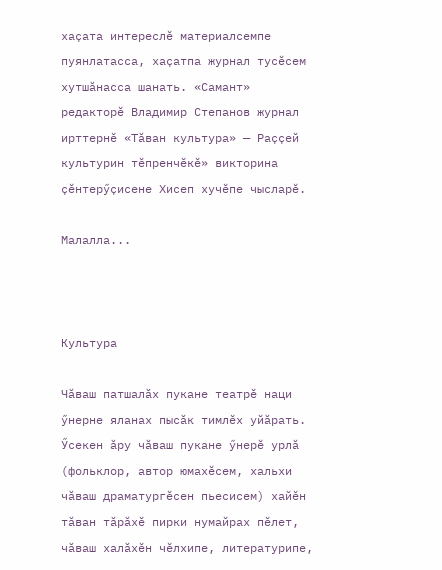хаҫата интереслӗ материалсемпе пуянлатасса, хаҫатпа журнал тусӗсем хутшӑнасса шанать. «Самант» редакторӗ Владимир Степанов журнал ирттернӗ «Тӑван культура» — Раҫҫей культурин тӗпренчӗкӗ» викторина ҫӗнтерӳҫисене Хисеп хучӗпе чысларӗ.

Малалла...



Культура

Чӑваш патшалӑх пукане театрӗ наци ӳнерне яланах пысӑк тимлӗх уйӑрать. Ӳсекен ӑру чӑваш пукане ӳнерӗ урлӑ (фольклор, автор юмахӗсем, хальхи чӑваш драматургӗсен пьесисем) хайӗн тӑван тӑрӑхӗ пирки нумайрах пӗлет, чӑваш халӑхӗн чӗлхипе, литературипе,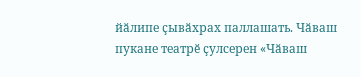йӑлипе ҫывӑхрах паллашать. Чӑваш пукане театрӗ ҫулсерен «Чӑваш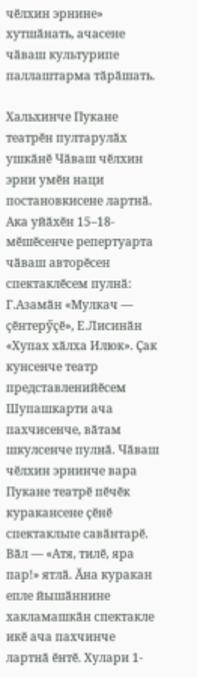чӗлхин эрнине» хутшӑнать, ачасене чӑваш культурипе паллаштарма тӑрӑшать.

Хальхинче Пукане театрӗн пултарулӑх ушкӑнӗ Чӑваш чӗлхин эрни умӗн наци постановкисене лартнӑ. Ака уйӑхӗн 15–18-мӗшӗсенче репертуарта чӑваш авторӗсен спектаклӗсем пулнӑ: Г.Азамӑн «Мулкач — ҫӗнтерӳҫӗ», Е.Лисинӑн «Хупах хӑлха Илюк». Ҫак кунсенче театр представленийӗсем Шупашкарти ача пахчисенче, вӑтам шкулсенче пулнӑ. Чӑваш чӗлхин эрнинче вара Пукане театрӗ пӗчӗк куракансене ҫӗнӗ спектакльпе савӑнтарӗ. Вӑл — «Атя, тилӗ, яра пар!» ятлӑ. Ӑна куракан епле йышӑннине хакламашкӑн спектакле икӗ ача пахчинче лартнӑ ӗнтӗ. Хулари 1-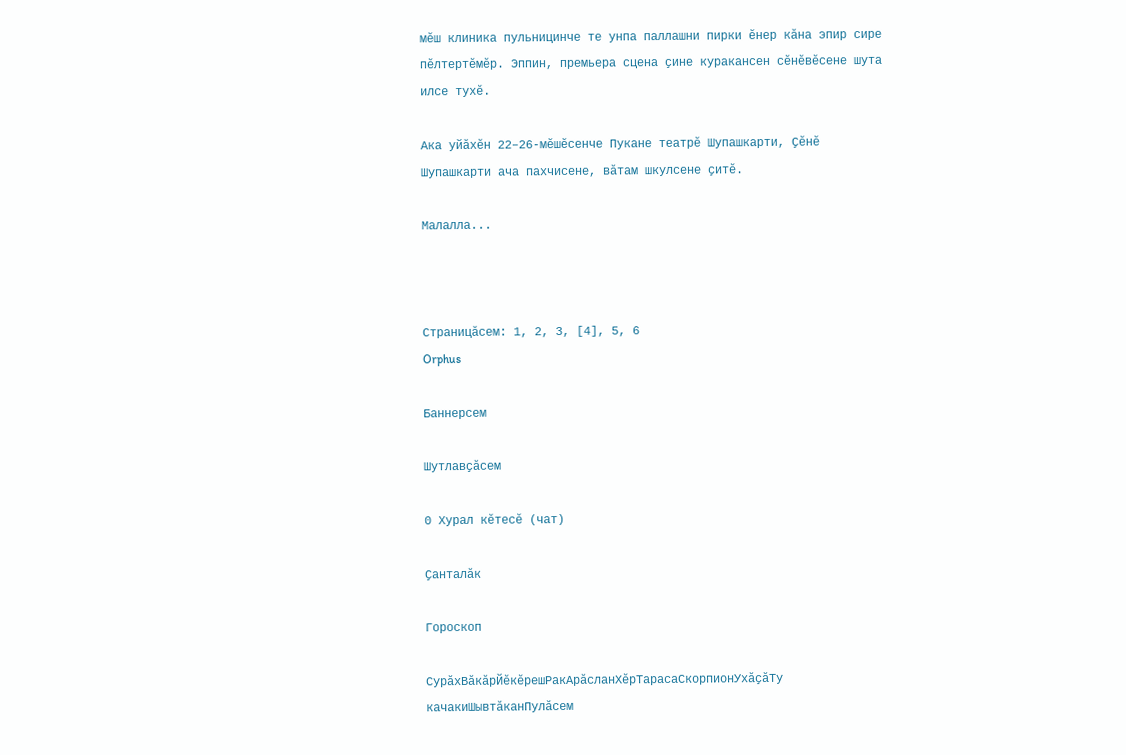мӗш клиника пульницинче те унпа паллашни пирки ӗнер кӑна эпир сире пӗлтертӗмӗр. Эппин, премьера сцена ҫине куракансен сӗнӗвӗсене шута илсе тухӗ.

Ака уйӑхӗн 22–26-мӗшӗсенче Пукане театрӗ Шупашкарти, Ҫӗнӗ Шупашкарти ача пахчисене, вӑтам шкулсене ҫитӗ.

Малалла...



Страницӑсем: 1, 2, 3, [4], 5, 6
Orphus

Баннерсем

Шутлавҫӑсем

0 Хурал кӗтесӗ (чат)

Ҫанталӑк

Гороскоп

СурӑхВӑкӑрЙӗкӗрешРакАрӑсланХӗрТарасаСкорпионУхӑҫӑТу качакиШывтӑканПулӑсем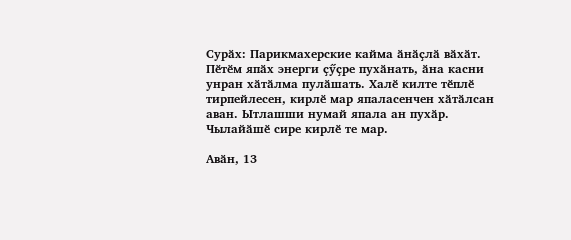Сурӑх: Парикмахерские кайма ӑнӑҫлӑ вӑхӑт. Пӗтӗм япӑх энерги ҫӳҫре пухӑнать, ӑна касни унран хӑтӑлма пулӑшать. Халӗ килте тӗплӗ тирпейлесен, кирлӗ мар япаласенчен хӑтӑлсан аван. Ытлашши нумай япала ан пухӑр. Чылайӑшӗ сире кирлӗ те мар.

Авӑн, 13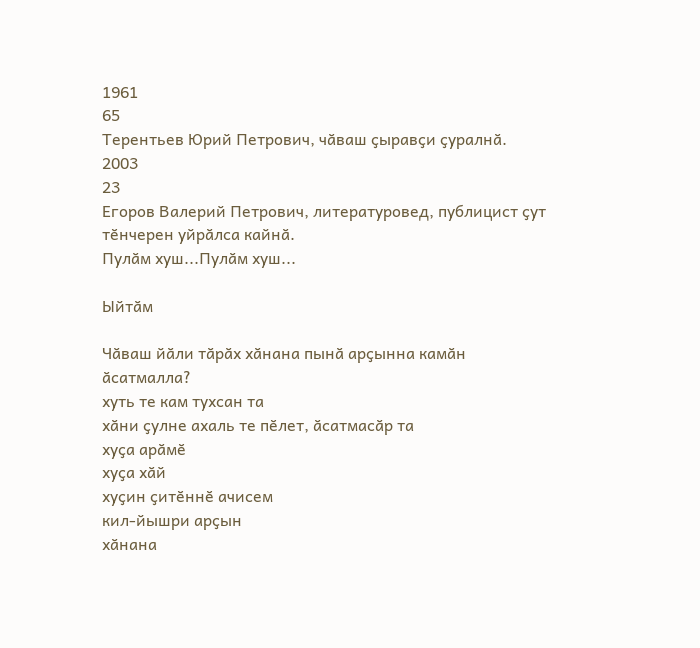1961
65
Терентьев Юрий Петрович, чӑваш ҫыравҫи ҫуралнӑ.
2003
23
Егоров Валерий Петрович, литературовед, публицист ҫут тӗнчерен уйрӑлса кайнӑ.
Пулӑм хуш...Пулӑм хуш...

Ыйтӑм

Чӑваш йӑли тӑрӑх хӑнана пынӑ арҫынна камӑн ӑсатмалла?
хуть те кам тухсан та
хӑни ҫулне ахаль те пӗлет, ӑсатмасӑр та
хуҫа арӑмӗ
хуҫа хӑй
хуҫин ҫитӗннӗ ачисем
кил-йышри арҫын
хӑнана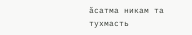ӑсатма никам та тухмасть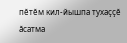пӗтӗм кил-йышпа тухаҫҫӗ
ӑсатма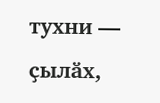тухни — ҫылӑх,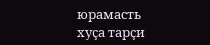юрамасть
хуҫа тарҫи